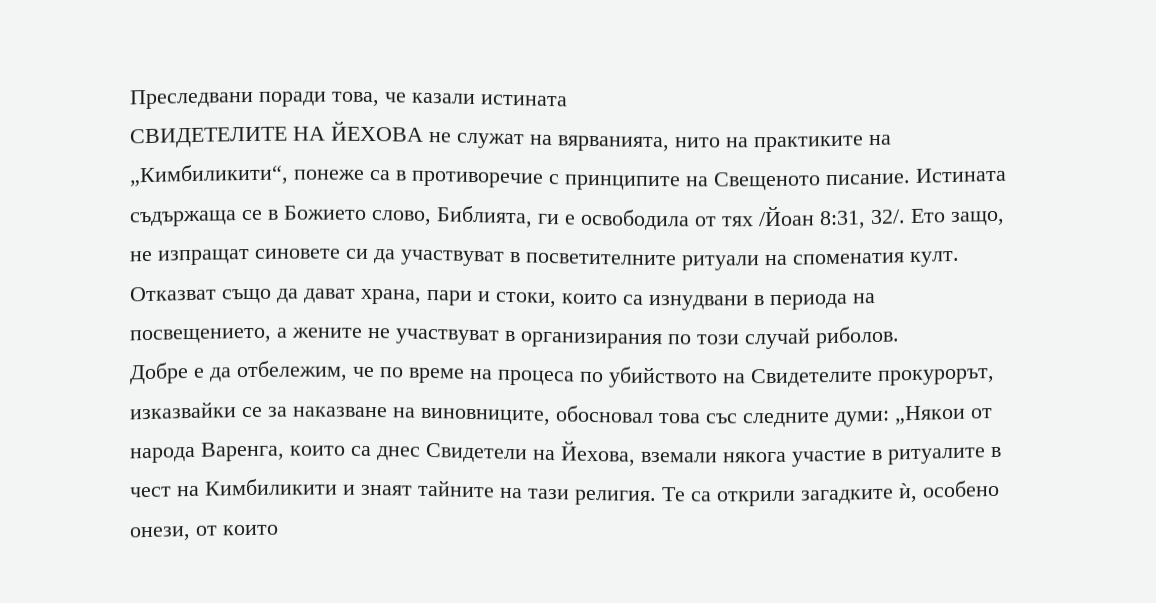Преследвани поради това, че казали истината
СВИДЕТЕЛИТЕ НА ЙЕХОВА не служат на вярванията, нито на практиките на „Кимбиликити“, понеже са в противоречие с принципите на Свещеното писание. Истината съдържаща се в Божието слово, Библията, ги е освободила от тях /Йоан 8:31, 32/. Ето защо, не изпращат синовете си да участвуват в посветителните ритуали на споменатия култ. Отказват също да дават храна, пари и стоки, които са изнудвани в периода на посвещението, а жените не участвуват в организирания по този случай риболов.
Добре е да отбележим, че по време на процеса по убийството на Свидетелите прокурорът, изказвайки се за наказване на виновниците, обосновал това със следните думи: „Някои от народа Варенга, които са днес Свидетели на Йехова, вземали някога участие в ритуалите в чест на Кимбиликити и знаят тайните на тази религия. Те са открили загадките ѝ, особено онези, от които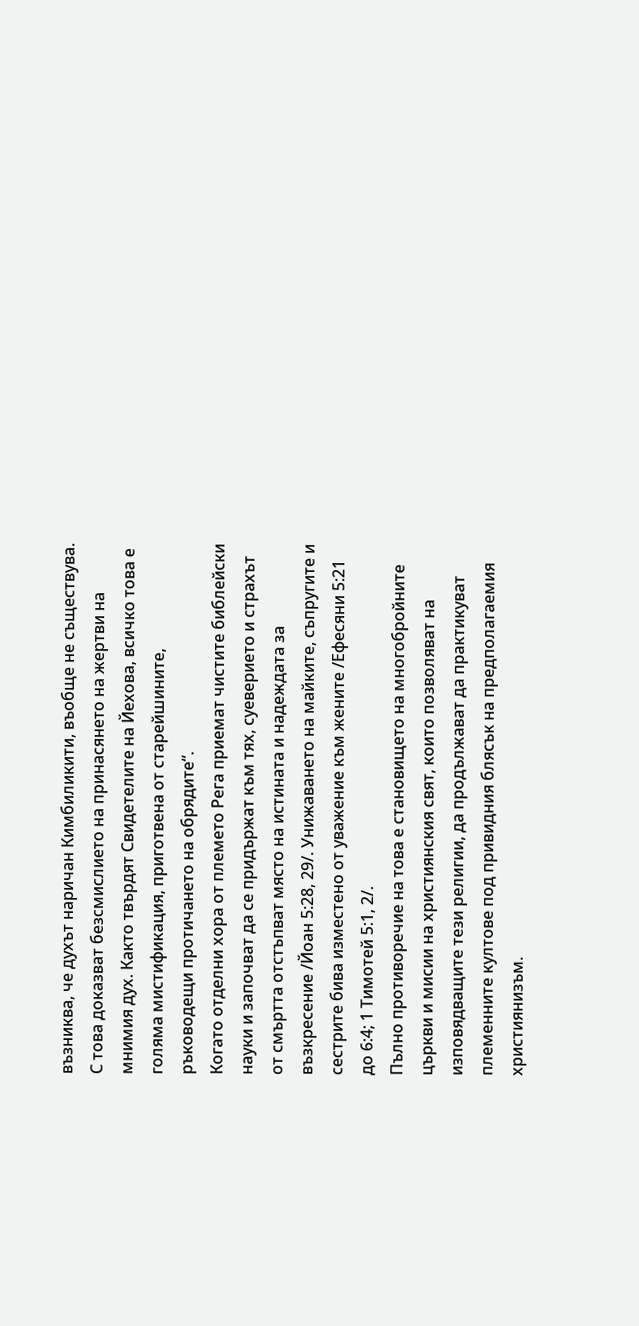възниква, че духът наричан Кимбиликити, въобще не съществува. С това доказват безсмислието на принасянето на жертви на мнимия дух. Както твърдят Свидетелите на Йехова, всичко това е голяма мистификация, приготвена от старейшините, ръководещи протичането на обрядите“.
Когато отделни хора от племето Рега приемат чистите библейски науки и започват да се придържат към тях, суеверието и страхът от смъртта отстъпват място на истината и надеждата за възкресение /Йоан 5:28, 29/. Унижаването на майките, съпругите и сестрите бива изместено от уважение към жените /Ефесяни 5:21 до 6:4; 1 Тимотей 5:1, 2/.
Пълно противоречие на това е становището на многобройните църкви и мисии на християнския свят, които позволяват на изповядващите тези религии, да продължават да практикуват племенните култове под привидния блясък на предполагаемия християнизъм.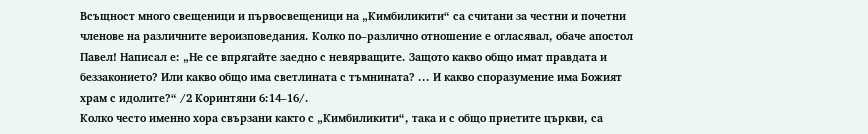Всъщност много свещеници и първосвещеници на „Кимбиликити“ са считани за честни и почетни членове на различните вероизповедания. Колко по–различно отношение е огласявал, обаче апостол Павел! Написал е: „Не се впрягайте заедно с невярващите. Защото какво общо имат правдата и беззаконието? Или какво общо има светлината с тъмнината? ... И какво споразумение има Божият храм с идолите?“ /2 Коринтяни 6:14–16/.
Колко често именно хора свързани както с „Кимбиликити“, така и с общо приетите църкви, са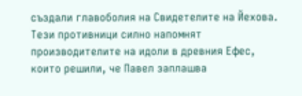създали главоболия на Свидетелите на Йехова. Тези противници силно напомнят производителите на идоли в древния Ефес, които решили, че Павел заплашва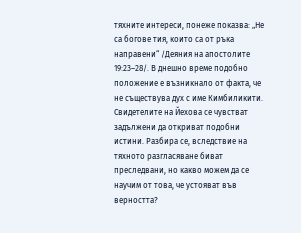тяхните интереси, понеже показва: „Не са богове тия, които са от ръка направени“ /Деяния на апостолите 19:23–28/. В днешно време подобно положение е възникнало от факта, че не съществува дух с име Кимбиликити.
Свидетелите на Йехова се чувстват задължени да откриват подобни истини. Разбира се, вследствие на тяхното разгласяване биват преследвани, но какво можем да се научим от това, че устояват във верността?